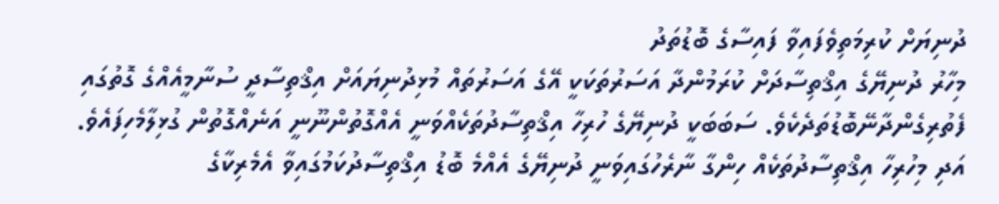ދުނިޔަށް ކުރިމަތިވެފައިވާ ފައިސާގެ ބޮޑުތަދު
މިހާރު ދުނިޔޭގެ އިޤްތިސާދަށް ކުރަމުންދާ އަސަރުތަކަކީ އޭގެ އަސަރުތައް މުޅިދުނިޔައަށް އިޤްތިސާދީ ސުނާމީއެއްގެ ގޮތުގައި ފެތުރިގެންދާނޭބޮޑުތަދެކެވެ. ސަބަބަކީ ދުނިޔޭގެ ހުރިހާ އިޤްތިސާދުތަކެއްވަނީ އެއްގޮތުންނޫނީ އަނެއްގޮތުން ގުޅިލާމެހިފައެވެ. އަދި މިހުރިހާ އިޤްތިސާދުތަކެއް ހިންގާ ނާރެހުގައިވަނީ ދުނިޔޭގެ އެއްމެ ބޮޑު އިޤްތިސާދުކަމުގައިވާ އެމެރިކާގެ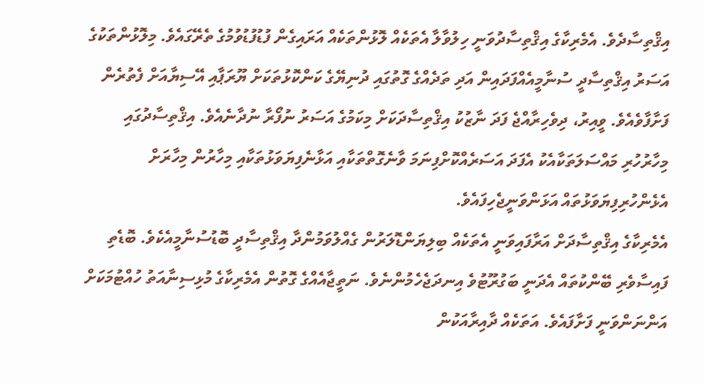އިޤްތިސާދެވެ. އެމެރިކާގެ އިޤްތިސާދުވަނީ ހިލުވާލާ އެތަކެއް ލޮޅުންތަކެއް އަރައިގެން ފުޑުފުޑުވުމުގެ ތެރޭގައެވެ. މިލޮޅުންތަކުގެ އަސަރު އިޤްތިސާދީ ސުނާމީއެއްފަދައިން އަދި ތަދެއްގެ ގޮތުގައި ދުނިޔޭގެ ކަންކޮޅުތަކަށް ޔޫރަޕާއި އޭސިޔާއަށް ފެތުރެން ފަށާފާވެއެވެ. ވީއިރު، ދިވެހިރާއްޖެ ފަދަ ނާޒުކު އިޤްތިސާދަކަށް މިކަމުގެ އަސަރު ނުފޯރާ ނުދާނެއެވެ. އިޤްތިސާދުގައި މިހާރުހުރި މައްސަލަތަކާއެކު އެފަދަ އަސަރެއްކޮށްފިނަމަ ވާނެގޮތްތަކާއި އަޅާނެފިޔަވަޅުތަކާއި މިހާރުން މިހާރަށް އެޅެންހުރިފިޔަވަޅުތައް އަޅަންވަނީޖެހިފައެވެ.
އެމެރިކާގެ އިޤްތިސާދަށް އަރާފައިވަނީ އެތަކެއް ބިލިޔަންޑޮލަރުން ގެއްލުވަމުންދާ އިޤްތިސާދީ ބޮޑުސުނާމީއެކެވެ. ބޮޑެތި ފައިސާވެރި ބޭންކުތައް އެދަނީ ބަގުރޫޓުވެ އިނދަޖެހެމުންނެވެ. ނަތީޖާއެއްގެ ގޮތުން އެމެރިކާގެ މުޅިސިނާއަތު ހުއްޓުމަކަށް އަންނަންވަނީ ފަށާފައެވެ. އަތަކެއް ދާއިރާއަކުން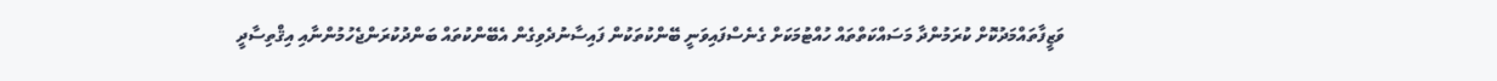ވަޒީފާތައްމަދުކޮށް ކުރަމުންދާ މަސައްކަތްތައް ހުއްޓުމަކަށް ގެނެސްފައިވަނީ ބޭންކުތަކުން ފައިސާނުދެވިގެން އެބޭންކުތައް ބަންދުކުރަންޖެހުމުންނާއި އިޤްތިސާދީ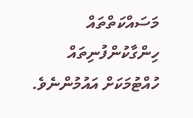މަސައްކަތްތައް ހިންގާކުންފުނިތައް ހުއްޓުމަކަށް އައުމުންނެވެ.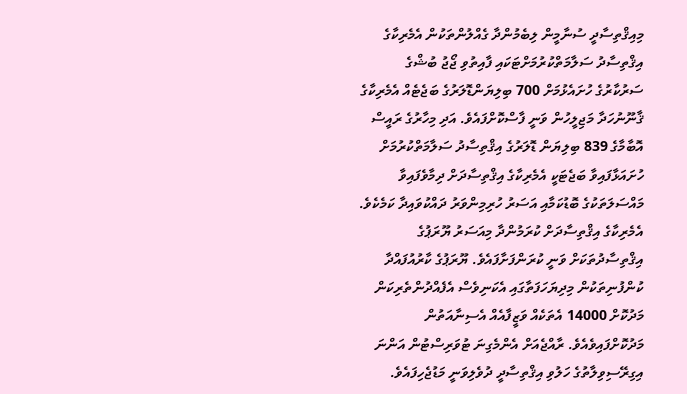މިއިޤްތިސާދީ ސުނާމީން ލިބެމުންދާ ގެއްލުންތަކުން އެމެރިކާގެ އިޤްތިސާދު ސަލާމަތްކުރުމަށްޓަކައި ފާއިތުވި ޖޯޖު ބުޝްގެ ސަރުކާރުގެ ހުށައެޅުމަށް 700 ބިލިޔަންޑޮލަރުގެ ބަޖެޓެއް އެމެރިކާގެ ޤާނޫނުހަދާ މަޖިލީހުން ވަނީ ފާސްކޮށްފައެވެ. އަދި މިހާރުގެ ރައީސް އޮބާމާގެ 839 ބިލިޔަން ޑޮލަރުގެ އިޤްތިސާދު ސަލާމަތްކުރުމަށް ހުށައަޅާފައިވާ ބަޖެޓަކީ އެމެރިކާގެ އިޤްތިސާދަށް ދިމާވެފައިވާ މައްސަލަތަކުގެ ބޮޑުކަމާއި އަސަރު ހުރިމިންވަރު ދައްކުވައިދާ ކަމެކެވެ.
އެމެރިކާގެ އިޤްތިސާދަށް ކުރަމުންދާ މިއަސަރު ޔޫރަޕުގެ އިޤްތިސާދުތަކަށް ވަނީ ކުރަންފަށާފައެވެ. ޔޫރަޕުގެ ކާރުއުފައްދާ ކުންފުނިތަކުން މިދިޔަހަފަތާގައި އެކަނިވެސް އެފެއްދުންތެރިކަން މަދުކޮށް 14000 އެތަކެއް ވަޒީފާއެއް އެސިނާއަތުން މަދުކޮށްފައިވެއެވެ. ރާއްޖެއަށް އެންމެގިނަ ޓުވަރިސްޓުން އަންނަ އިގިރޭސިވިލާތުގެ ހަލުވި އިޤްތިސާދީ ދުވެލިވަނީ މަޑުޖެހިފައެވެ.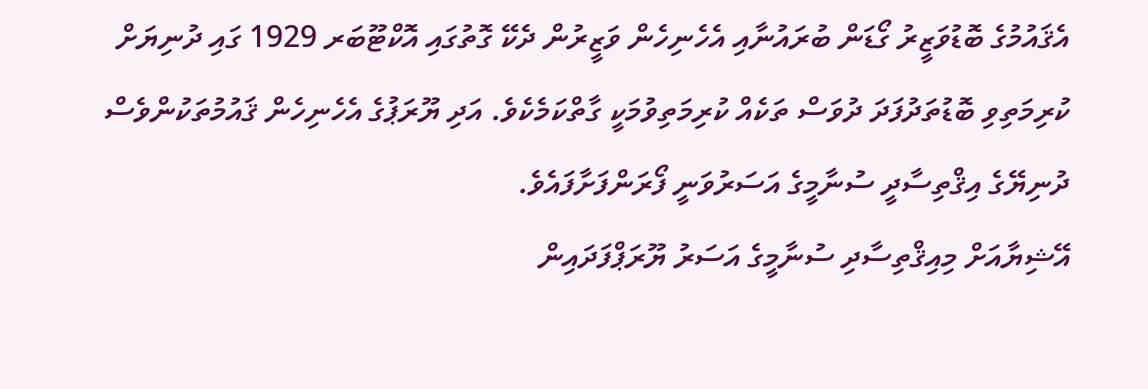އެޤައުމުގެ ބޮޑުވަޒީރު ގޯޑަން ބުރައުނާއި އެހެނިހެން ވަޒީރުން ދެކޭ ގޮތުގައި އޮކްޓޫބަރ 1929 ގައި ދުނިޔަށް ކުރިމަތިވި ބޮޑުތަދުފަދަ ދުވަސް ތަކެއް ކުރިމަތިވުމަކީ ގާތްކަމެކެވެ. އަދި ޔޫރަޕުގެ އެހެނިހެން ޤައުމުތަކުންވެސް ދުނިޔޭގެ އިޤްތިސާދީ ސުނާމީގެ އަސަރުވަނީ ފޯރަންފަށާފައެވެ.
އޭޝިޔާއަށް މިއިޤްތިސާދި ސުނާމީގެ އަސަރު ޔޫރަޕްފަދައިން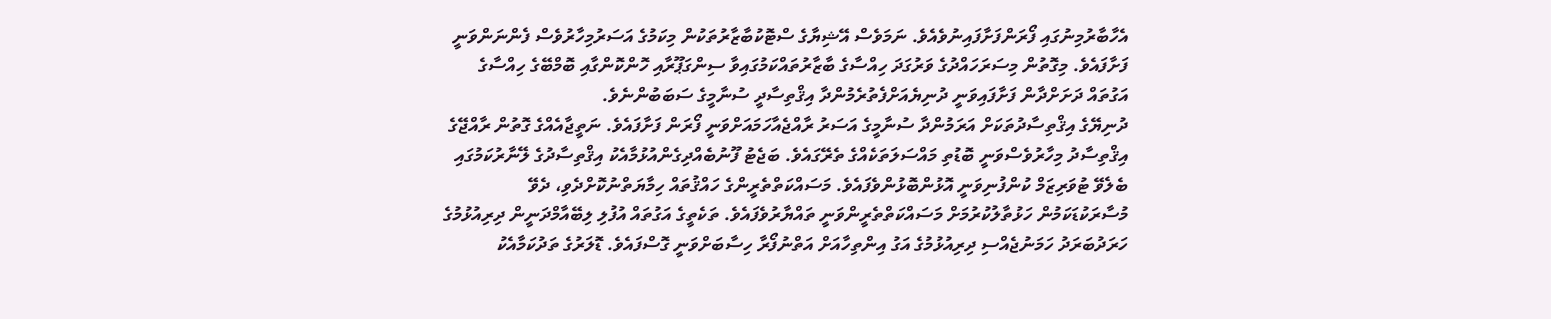އެހާބާރުމިނުގައި ފޯރަންފަށާފައިނުވެއެވެ. ނަމަވެސް އޭޝިޔާގެ ސްޓޮކުބާޒާރުތަކުން މިކަމުގެ އަސަރުމިހާރުވެސް ފެންނަންވަނީ ފަށާފައެވެ. މިގޮތުން މިސަރަހައްދުގެ ވަރުގަދަ ހިއްސާގެ ބާޒާރުތައްކަމުގައިވާ ސިންގަޕޫރާއި ހޮންކޮންގާއި ބޮމްބޭގެ ހިއްސާގެ އަގުތައް ދަށަށްދާން ފަށާފައިވަނީ ދުނިޔެއަށްފެތުރެމުންދާ އިޤްތިސާދީ ސުނާމީގެ ސަބަބުންނެވެ.
ދުނިޔޭގެ އިޤްތިސާދުތަކަށް އަރަމުންދާ ސުނާމީގެ އަސަރު ރާއްޖެއާހަމައަށްވަނީ ފޯރަން ފަށާފައެވެ. ނަތީޖާއެއްގެ ގޮތުން ރާއްޖޭގެ އިޤްތިސާދު މިހާރުވެސްވަނީ ބޮޑުތި މައްސަލަތަކެއްގެ ތެރޭގައެވެ. ބަޖެޓު ފޫނުބެއްދިގެންއުޅުމާއެކު އިޤްތިސާދުގެ ލޭނާރުކަމުގައި ބެލެވޭ ޓުވަރިޒަމް ކުންފުނިވަނީ އޮޅުންބޮޅުންވެފައެވެ. މަސައްކަތްތެރީންގެ ހައްޤުތައް ހިމާޔަތްނުކޮށްދެވި، ދެވޭ މުސާރަކުޑަކަމުން ހަޅުތާލުކުރުމަށް މަސައްކަތްތެރީންވަނީ ތައްޔާރުވެފައެވެ. ތަކެތީގެ އަގުތައް އުފުލި ލިބޭއާމްދަނީން ދިރިއުޅުމުގެ ހަރަދުބަރަދު ހަމަނުޖެއްސި ދިރިއުޅުމުގެ އަގު އިންތިހާއަށް އަތްނުފޯރާ ހިސާބަށްވަނީ ގޮސްފައެވެ. ޑޮލަރުގެ ތަދުކަމާއެކު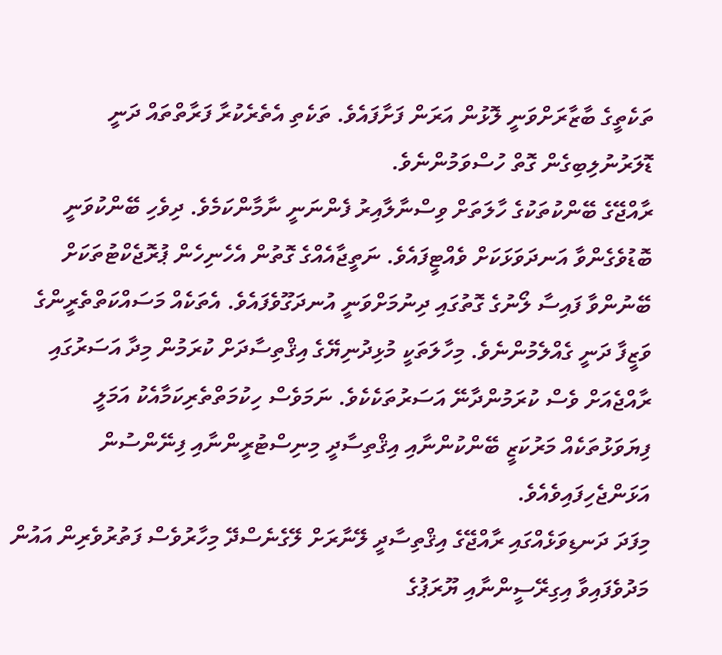ތަކެތީގެ ބާޒާރަށްވަނީ ލޮޅުން އަރަން ފަށާފައެވެ. ތަކެތި އެތެރެކުރާ ފަރާތްތައް ދަނީ ޑޮލަރުނުލިބިގެން ގޮތް ހުސްވަމުންނެވެ.
ރާއްޖޭގެ ބޭންކުތަކުގެ ހާލަތަށް ވިސްނާލާއިރު ފެންނަނީ ނާމާންކަމެވެ. ދިވެހި ބޭންކުވަނީ ބޮޑުވެގެންވާ އަނދަވަޅަކަށް ވެއްޓީފައެވެ. ނަތީޖާއެއްގެ ގޮތުން އެހެނިހެން ޕުރޮޖެކްޓުތަކަށް ބޭނުންވާ ފައިސާ ލޯނުގެ ގޮތުގައި ދިނުމަށްވަނީ އުނދަގޫވެފައެވެ. އެތަކެއް މަސައްކަތްތެރީންގެ ވަޒީފާ ދަނީ ގެއްލެމުންނެވެ. މިހާލަތަކީ މުޅިދުނިޔޭގެ އިޤްތިސާދަށް ކުރަމުން މިދާ އަސަރުގައި ރާއްޖެއަށް ވެސް ކުރަމުންދާނޭ އަސަރުތަކެކެވެ. ނަމަވެސް ހިކުމަތްތެރިކަމާއެކު އަމަލީ ފިޔަވަޅުތަކެއް މަރުކަޒީ ބޭންކުންނާއި އިޤްތިސާދީ މިނިސްޓުރީންނާއި ފިނޭންސުން އަޅަންޖެހިފައިވެއެވެ.
މިފަދަ ދަނޑިވަޅެއްގައި ރާއްޖޭގެ އިޤްތިސާދީ ލޭނާރަށް ލޭގެނެސްދޭ މިހާރުވެސް ފަތުރުވެރިން އައުން މަދުވެފައިވާ އިގިރޭސީންނާއި ޔޫރަޕުގެ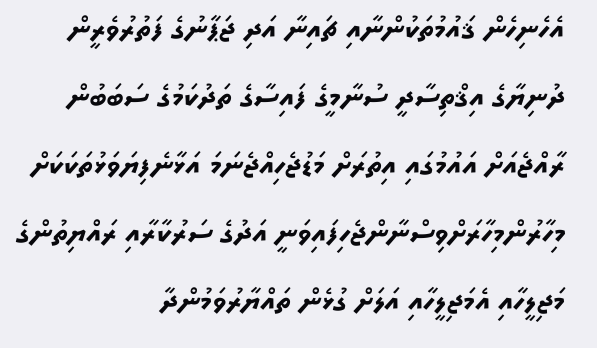އެހެނިހެން ޤައުމުތަކުންނާއި ޗައިނާ އަދި ޖަޕާނުގެ ފަތުރުވެރީން ދުނިޔާގެ އިޤްތިސާދީ ސުނާމީގެ ފައިސާގެ ތަދުކަމުގެ ސަބަބުން ރާއްޖެއަށް އައުމުގައި އިތުރަށް މަޑުޖެހިއްޖެނަމަ އަޅާނެފިޔަވަޅުތަކަކަށް މިހާރުންމިހާރަށްވިސްނާންޖެހިފައިވަނީ އަދުގެ ސަރުކާރާއި ރައްޔިތުންގެ މަޖިލީހާއި އެމަޖިލީހާއި އަލަށް ގުޅެން ތައްޔާރުވަމުންދާ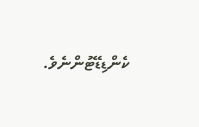ކެންޑިޑޭޓުންނެވެ.